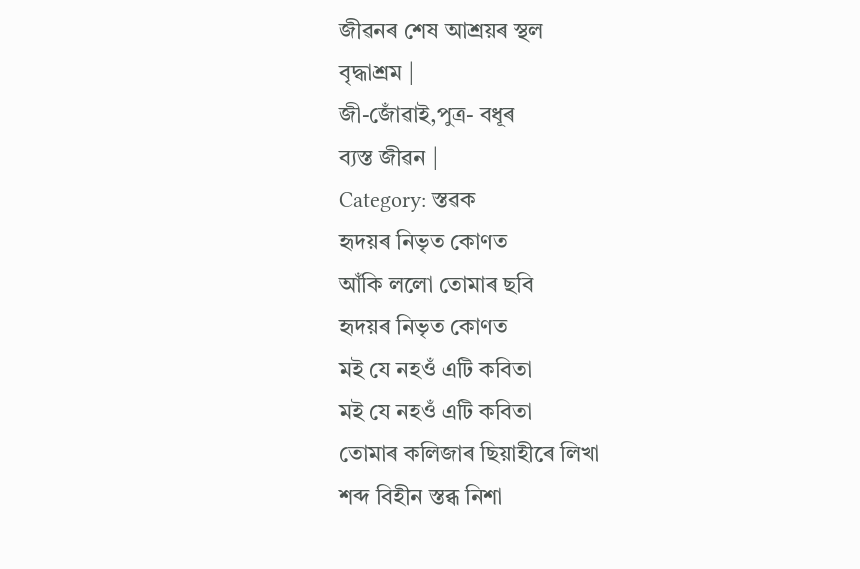জীৱনৰ শেষ আশ্ৰয়ৰ স্থল
বৃদ্ধাশ্ৰম |
জী-জোঁৱাই,পুত্ৰ- বধূৰ
ব্যস্ত জীৱন |
Category: স্তৱক
হৃদয়ৰ নিভৃত কোণত
আঁকি ললো তোমাৰ ছবি
হৃদয়ৰ নিভৃত কোণত
মই যে নহওঁ এটি কবিতা
মই যে নহওঁ এটি কবিতা
তোমাৰ কলিজাৰ ছিয়াহীৰে লিখা
শব্দ বিহীন স্তব্ধ নিশা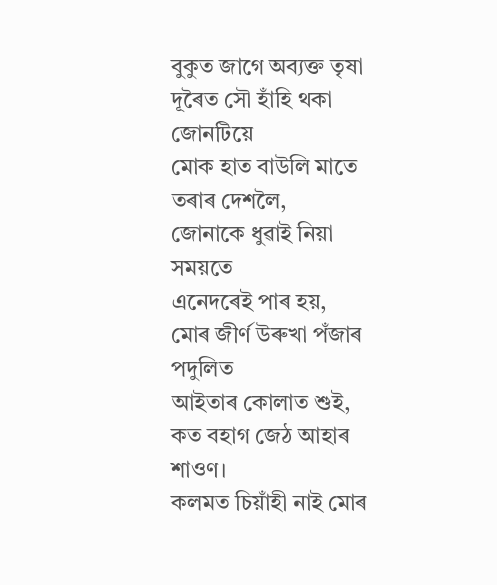বুকুত জাগে অব্যক্ত তৃষা
দূৰৈত সৌ হাঁহি থকা জোনটিয়ে
মোক হাত বাউলি মাতে তৰাৰ দেশলৈ,
জোনাকে ধুৱাই নিয়া সময়তে
এনেদৰেই পাৰ হয়,
মোৰ জীৰ্ণ উৰুখা পঁজাৰ পদুলিত
আইতাৰ কোলাত শুই,
কত বহাগ জেঠ আহাৰ শাওণ।
কলমত চিয়াঁহী নাই মোৰ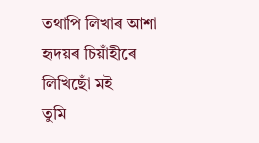তথাপি লিখাৰ আশা
হৃদয়ৰ চিয়াঁহীৰে
লিখিছোঁ মই
তুমি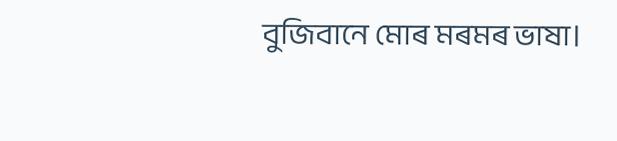বুজিবানে মোৰ মৰমৰ ভাষা।